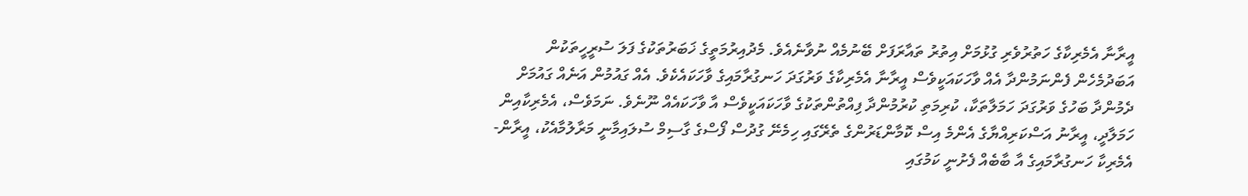އީރާނާ އެމެރިކާގެ ހަތުރުވެރި ގުޅުމަށް އިތުރު ތައާރަފަށް ބޭނުމެއް ނުވާނެއެވެ. މެދުއިރުމަތީގެ ޚަބަރުތަކުގެ ފަލަ ސުރީހީތަކުން އަބަދުމެހެން ފެންނަމުންދާ އެއް ވާހަކައަކީވެސް އީރާނާ އެމެރިކާގެ ވަރުގަދަ ހަނގުރާމައިގެ ވާހަކައެކެވެ. އެއް ގައުމުން އަނެއް ގައުމަށް ދެމުންދާ ބަހުގެ ވަރުގަދަ ހަމަލާތަކާ، ކުރިމަތި ކުރުމުންދާ ފިއްތުންތަކުގެ ވާހަކައަކީވެސް އާ ވާހަކައެއް ނޫނެވެ. ނަމަވެސް، އެމެރިކާއިން ހަމަލާދީ، އީރާނު އަސްކަރިއްޔާގެ އެންމެ އިސް ކޮމާންޑަރުންގެ ތެރޭގައި ހިމެނޭ ގުދުސް ފޯސްގެ ގާސިމް ސުލައިމާނީ މަރާލުމާއެކު، އީރާން-އެމެރިކާ ހަނގުރާމައިގެ އާ ބާބެއް ފެށުނީ ކަމުގައި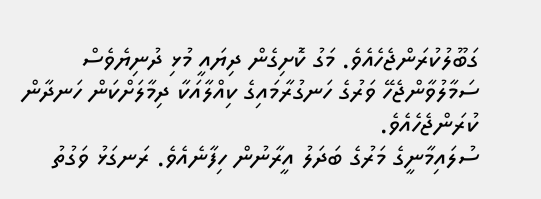ގަބޫލުކުރަންޖެހެއެވެ. މަގު ކޮށިގެން ދިޔައީ މުޅި ދުނިޔެވެސް ސަމާލުވާންޖެހޭ ވަރުގެ ހަނގުރާމައިގެ ކިއްލާއަކާ ދިމާލަށްކަން ހަނދާން ކުރަންޖެހެއެވެ.
ސުލައިމާނީގެ މަރުގެ ބަދަލު އީރާނުން ހިފާނެއެވެ. ރަނގަޅު ވަގުތު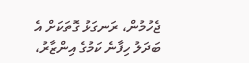ޖެހުމުން، ރަނގަޅު ގޮތަކަށް އެ ބަދަލު ހިފާނެ ކަމުގެ އިންޒާރު،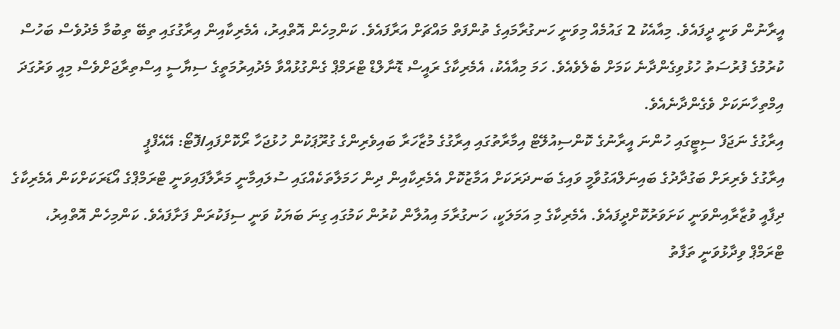އީރާނުން ވަނީ ދީފައެވެ. މިއާއެކު 2 ގައުމެއް މިވަނީ ހަނގުރާމައިގެ ތުންފަތް މައްޗަށް އަރާފައެވެ. ކަންމިހެން އޮތްއިރު، އެމެރިކާއިން އިރާގުގައި ތިބޭ ތިބުމާ މެދުވެސް ބަހުސް ކުރުމުގެ ފުރުސަތު ހުޅުވިގެންދާނެ ކަމަށް ބެލެވެއެވެ. ހަމަ މިއާއެކު، އެމެރިކާގެ ރައީސް ޑޮނާލްޑް ޓްރަމްޕް ގެންގުޅުއްވާ މެދުއިރުމަތީގެ ސިޔާސީ އިސްތިރާޖަށްވެސް މިއީ ވަރުގަދަ އިމްތިހާނަކަށް ވެގެންދާނެއެވެ.
އިރާގުގެ ނަޖަފް ސިޓީގައި ހުންނަ އީރާނުގެ ކޮންސިއުލޭޓް އިމާރާތުގައި އިރާގުގެ މުޒާހަރާ ބައިވެރިންގެ ގުރޫޕަކުން ހުޅުޖަހާ ރޯކޮށްފައި/ފޮޓޯ: އޭއެފްޕީ
އިރާގުގެ ވެރިރަށް ބަގުދާދުގެ ބައިނަލްއަގުވާމީ ވައިގެ ބަނދަރަކަށް އަމާޒުކޮށް އެމެރިކާއިން ދިން ހަމަލާތަކެއްގައި ސުލައިމާނީ މަރާލާފައިވަނީ ޓްރަމްޕްގެ އޯޑަރަކަށްކަން އެމެރިކާގެ ދިފާއީ ވުޒާރާއިންވަނީ ކަށަވަރުކޮށްދީފައެވެ. އެމެރިކާގެ މި އަމަލަކީ، ހަނގުރާމަ އިއުލާން ކުރުން ކަމުގައި ގިނަ ބަޔަކު ވަނީ ސިފަކުރަން ފަށާފައެވެ. ކަންމިހެން އޮތްއިރު، ޓްރަމްޕް ވިދާޅުވަނީ ތަފާތު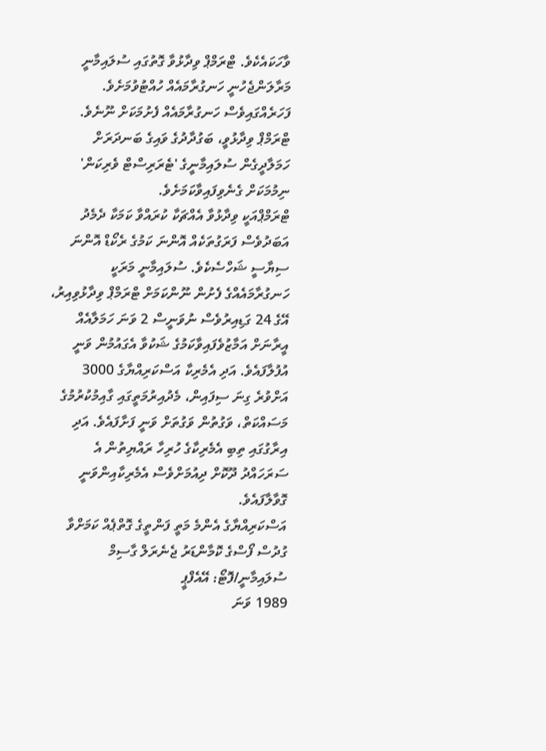ވާހަކައެކެވެ. ޓްރަމްޕް ވިދާޅުވާ ގޮތުގައި ސުލައިމާނީ މަރާލަންޖެހުނީ ހަނގުރާމައެއް ހުއްޓުވުމަށެވެ. ފަހަރެއްގައިވެސް ހަނގުރާމައެއް ފެށުމަކަށް ނޫނެވެ. ޓްރަމްޕް ވިދާޅުވީ، ބަގުދާދުގެ ވައިގެ ބަނދަރަށް ހަމަލާދީގެން ސުލައިމާނީގެ 'ޓެރަރިސްޓް ވެރިކަން' ނިމުމަކަށް ގެނެވިފައިވާކަމަށެވެ.
ޓްރަމްޕްއަކީ ވިދާޅުވާ އެއްޗަކާ ކުރައްވާ ކަމަކާ ދެމެދު އަބަދުވެސް ފަރަގުތަކެއް އޮންނަ ކަމުގެ ރެކޯޑް އޮންނަ ސިޔާސީ ޝަހްސެކެވެ. ސުލައިމާނީ މަރަކީ ހަނގުރާމައެއްގެ ފެށުން ނޫންކަމަށް ޓްރަމްޕް ވިދާޅުވިއިރު، އޭގެ 24 ގަޑިއިރުވެސް ނުވަނީސް 2 ވަނަ ހަމަލާއެއް އީރާނަށް އަމާޒުވެފައިވާކަމުގެ ޝަކުވާ އެގައުމުން ވަނީ އުފުލާފައެވެ. އަދި އެމެރިކާ އަސްކަރިއްޔާގެ 3000 އަށްވުރެ ގިނަ ސިފައިން، މެދުއިރުމަތީގައި ގާއިމުކުރުމުގެ މަސައްކަތް، ވަގުތުން ވަގުތަށް ވަނީ ފަށާފައެވެ. އަދި އިރާގުގައި ތިބި އެމެރިކާގެ ހުރިހާ ރައްޔިތުން އެ ސަރަހައްދު ދޫކޮށް ދިއުމަށްވެސް އެމެރިކާއިންވަނީ ގޮވާލާފައެވެ.
އަސްކަރިއްޔާގެ އެންމެ މަތީ ފަންތީގެ ގޮތްޕެއް ކަމަށްވާ ގުދުސް ފޯސްގެ ކޮމާންޑަރު ޖެނެރަލް ގާސިމް ސުލައިމާނީ/ފޮޓޯ: އޭއެފްޕީ
1989 ވަނަ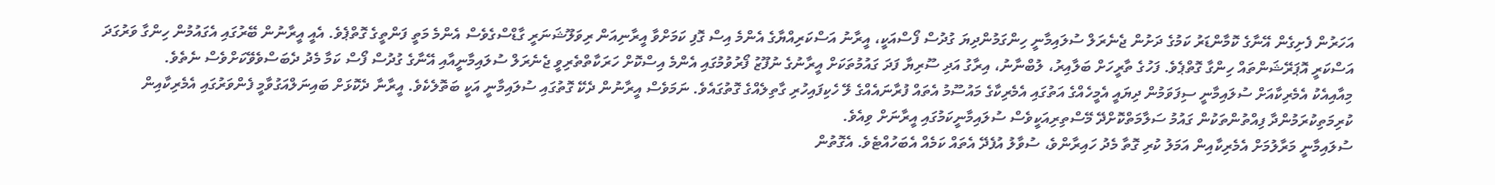އަހަރުން ފެށިގެން އޭނާގެ ކޮމާންޑަރު ކަމުގެ ދަށުން ޖެނެރަލް ސުލައިމާނީ ހިންގަމުންދިޔަ ގުދުސް ފޯސްއަކީ، އީރާނު އަސްކަރިއްޔާގެ އެންމެ އިސް ގޮފި ކަމަށްވާ އީރާނިއަން ރިވަލޫޝަނަރީ ގާޑްސްގެވެސް އެންމެ މަތީ ފަންތީގެ ގޮތްޕެވެ. އެއީ އީރާނުން ބޭރުގައި އެގައުމުން ހިންގާ ވަރުގަދަ އަސްކަރީ އޮޕަރޭޝަންތައް ހިންގާ ގޮތްޕެވެ. ފަހުގެ ތާރީހަށް ބަލާއިރު، ލުބްނާނު، އިރާގު އަދި ސޫރިޔާ ފަދަ ގައުމުތަކަށް އީރާނުގެ ނުފޫޒު ފޯރުވުމުގައި އެންމެ އިސްކޮށް ހަރަކާތްތެރިވީ ޖެނެރަލް ސުލައިމާނީއާއި އޭނާގެ ގުދުސް ފޯސް ކަމާ މެދު ދެބަސްވެވޭކަށްވެސް ނެތެވެ.
މިއާއިއެކު އެމެރިކާއަށް ސުލައިމާނީ ސިފަވަމުން ދިޔައީ އެމީހެއްގެ އަތުގައި އެމެރިކާގެ މައުސޫމު އެތައް ފުރާނައެއްގެ ލޭ ހެކިފައިހުރި ގާތިލެއްގެ ގޮތުގައެވެ. ނަމަވެސް އީރާނުން ދެކޭ ގޮތުގައި ސުލައިމާނީ އަކީ ބަތޮލެކެވެ. އީރާނާ ދެކޮޅަށް ބައިނަލްއަގުވާމީ ފެންވަރުގައި އެމެރިކާއިން ކުރިމަތިކުރަމުންދާ ފިއްތުންތަކުން ގައުމު ސަލާމަތްކޮށްދޭ މޭސްތިރިއަކީވެސް ސުލައިމާނީކަމުގައި އީރާނަށް ވިއެވެ.
ސުލައިމާނީ މަރާލުމަށް އެމެރިކާއިން އަމަލު ކުރި ގޮތާ މެދު ހައިރާންވެ، ސުވާލު އުފެދޭ އެތައް ކަމެއް އެބަހުއްޓެވެ. އެގޮތުން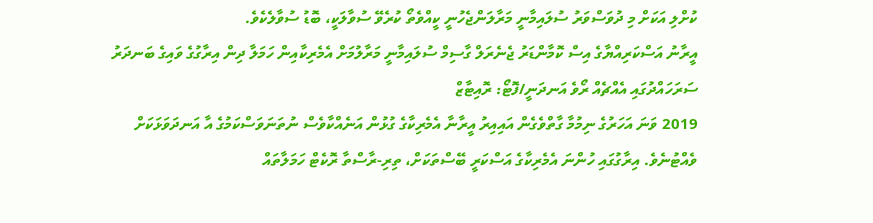ކުށްލި އަކަށް މި ދުވަސްވަރު ސުލައިމާނީ މަރާލަންޖެހުނީ ކީއްވެތޯ ކުރެވޭ ސުވާލަކީ، ބޮޑު ސުވާލެކެވެ.
އީރާނު އަސްކަރިއްޔާގެ އިސް ކޮމާންޑަރު ޖެނެރަލް ގާސިމް ސުލައިމާނީ މަރާލުމަށް އެމެރިކާއިން ހަމަލާ ދިން އިރާގުގެ ވައިގެ ބަނދަރު ސަރަހައްދުގައި އެއްޗެއް ރޯވެ އަނދަނީ/ފޮޓޯ: ރޮއިޓާޒް
2019 ވަނަ އަހަރުގެ ނިމުމާ ގާތްވެގެން އައިއިރު އީރާނާ އެމެރިކާގެ ގުޅުން އަނެއްކާވެސް ނުތަނަވަސްކަމުގެ އާ އަނދަވަޅަކަށް ވެއްޓުނެވެ. އިރާގުގައި ހުންނަ އެމެރިކާގެ އަސްކަރީ ބޭސްތަކަށް، ތިރި-ރާސްތާ ރޮކެޓް ހަމަލާތައް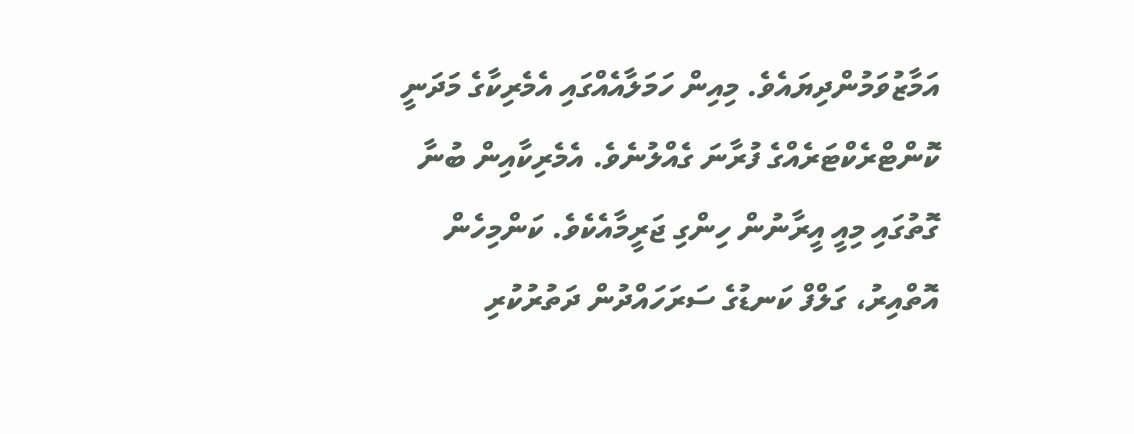އަމާޒުވަމުންދިޔައެވެ. މިއިން ހަމަލާއެއްގައި އެމެރިކާގެ މަދަނީ ކޮންޓްރެކްޓަރެއްގެ ފުރާނަ ގެއްލުނެވެ. އެމެރިކާއިން ބުނާ ގޮތުގައި މިއީ އީރާނުން ހިންގި ޖަރީމާއެކެވެ. ކަންމިހެން އޮތްއިރު، ގަލްފް ކަނޑުގެ ސަރަހައްދުން ދަތުރުކުރި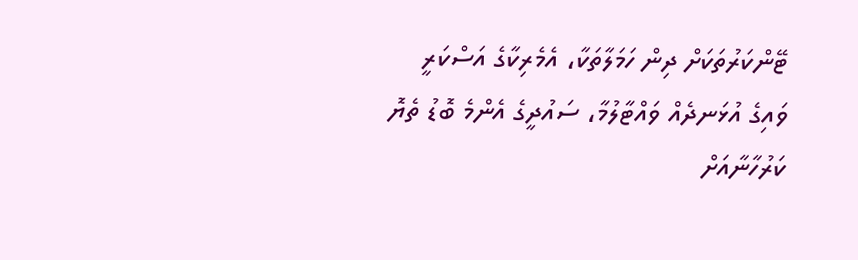ޓޭންކަރުތަކަށް ދިން ހަމަލާތަކާ، އެމެރިކާގެ އަސްކަރީ ވައިގެ އުޅަނދެއް ވައްޓާލުމާ، ސައުދީގެ އެންމެ ބޮޑު ތެޔޮ ކަރުހާނާއަށް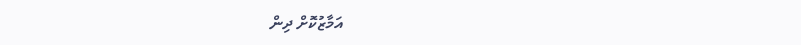އަމާޒުކޮށް ދިން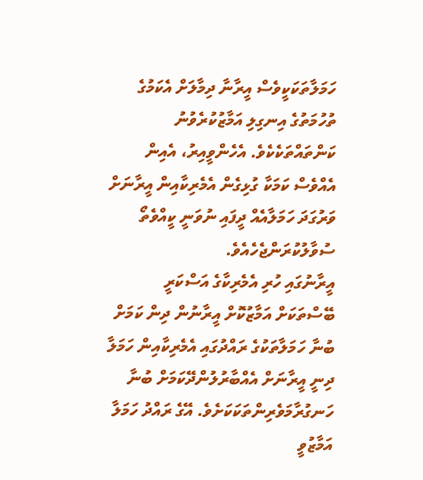ހަމަލާތަކަކީވެސް އީރާނާ ދިމާލަށް އެކަމުގެ ތުހުމަތުގެ އިނގިލި އަމާޒުކުރެވުނު ކަންތައްތަކެކެވެ. އެހެންވީއިރު، އެއިން އެއްވެސް ކަމަކާ ގުޅިގެން އެމެރިކާއިން އީރާނަށް ވަރުގަދަ ހަމަލާއެއް ދީފައި ނުވަނީ ކީއްވެތޯ ސުވާލުކުރަންޖެހެއެވެ.
އީރާނުގައި ހުރި އެމެރިކާގެ އަސްކަރީ ބޭސްތަކަށް އަމާޒުކޮށް އީރާނުން ދިން ކަމަށް ބުނާ ހަމަލާތަކުގެ ރައްދުގައި އެމެރިކާއިން ހަމަލާ ދިނީ އީރާނަށް އެއްބާރުލުންދޭކަމަށް ބުނާ ހަނގުރާމަވެރިންތަކަކަށެވެ. އޭގެ ރައްދު ހަމަލާ އަމާޒުވީ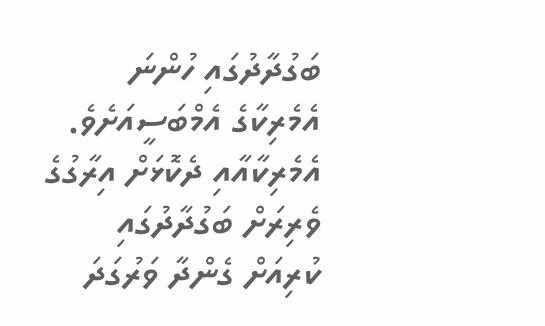ބަގުދާދުގައި ހުންނަ އެމެރިކާގެ އެމްބަސީއަށެވެ.
އެމެރިކާއާއި ދެކޮޅަށް އިރާގުގެ ވެރިރަށް ބަގުދާދުގައި ކުރިއަށް ގެންދާ ވަރުގަދަ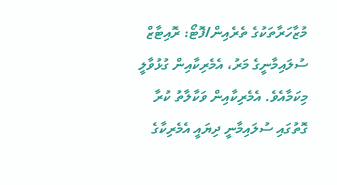މުޒާހަރާތަކުގެ ތެރެއިން/ފޮޓޯ: ރޮއިޓާޒް
ސުލައިމާނީގެ މަރު، އެމެރިކާއިން ގުޅުވާލީ މިކަމާއެވެ. އެމެރިކާއިން ވަކާލާތު ކުރާ ގޮތުގައި ސުލައިމާނީ ދިޔައީ އެމެރިކާގެ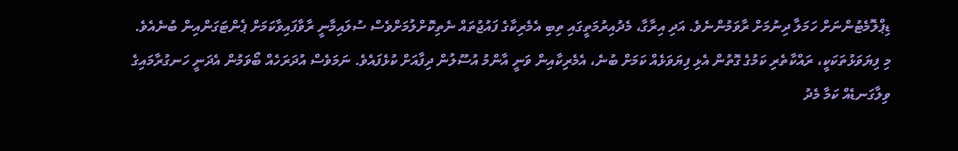ޑިޕްލޮމެޓުންނަށް ހަމަލާ ދިނުމަށް ރާވަމުންނެވެ. އަދި އިރާގާ، މެދުއިރުމަތީގައި ތިބި އެމެރިކާގެ ފައުޖުތައް ނެތިކޮށްލުމަށްވެސް ސުލައިމާނީ ރާވާފައިވާކަމަށް ޕެންޓަގަންއިން ބުނެއެވެ.
މި ފިޔަވަޅުތަކަކީ، ރައްކާތެރި ކަމުގެ ގޮތުން އެޅި ފިޔަވަޅެއް ކަމަށް ބުނެ، އެމެރިކާއިން ވަނީ އާންމު އުސޫލުން ދިފާއަށް ކުޅެފައެވެ. ނަމަވެސް އުދަރަހެއް ބޯވަމުން އެދަނީ ހަނގުރާމައިގެ ވިލާގަނޑެއް ކަމާ މެދު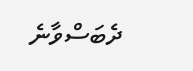ދެބަސްވާނެ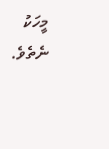މީހަކު ނެތެވެ.